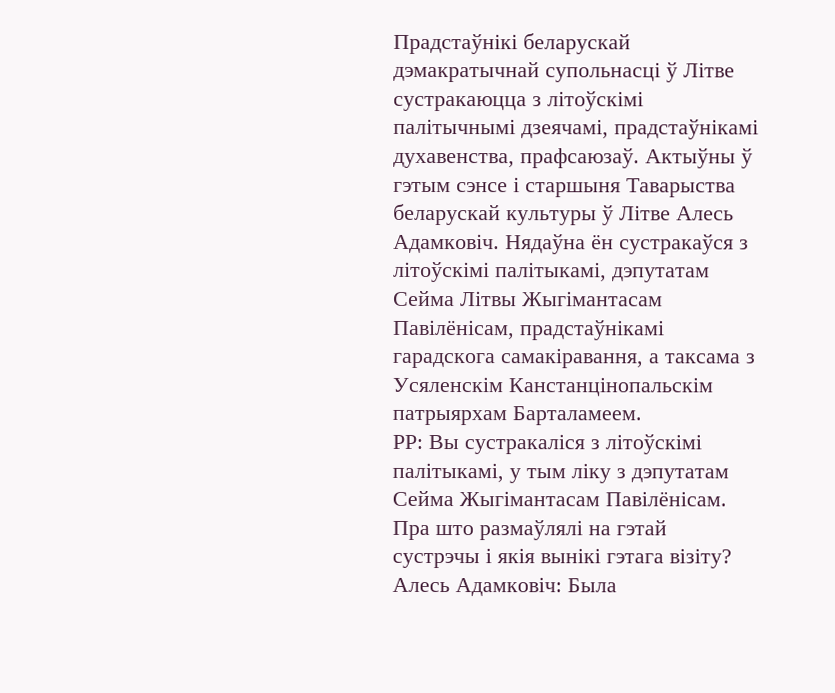Прадстаўнікі беларускай дэмакратычнай супольнасці ў Літве сустракаюцца з літоўскімі палітычнымі дзеячамі, прадстаўнікамі духавенства, прафсаюзаў. Актыўны ў гэтым сэнсе і старшыня Таварыства беларускай культуры ў Літве Алесь Адамковіч. Нядаўна ён сустракаўся з літоўскімі палітыкамі, дэпутатам Сейма Літвы Жыгімантасам Павілёнісам, прадстаўнікамі гарадскога самакіравання, а таксама з Усяленскім Канстанцінопальскім патрыярхам Барталамеем.
РР: Вы сустракаліся з літоўскімі палітыкамі, у тым ліку з дэпутатам Сейма Жыгімантасам Павілёнісам. Пра што размаўлялі на гэтай сустрэчы і якія вынікі гэтага візіту?
Алесь Адамковіч: Была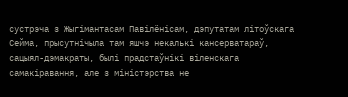сустрэча з Жыгімантасам Павілёнісам, дэпутатам літоўскага Сейма, прысутнічыла там яшчэ некалькі кансерватараў, сацыял-дэмакраты, былі прадстаўнікі віленскага самакіравання, але з міністэрства не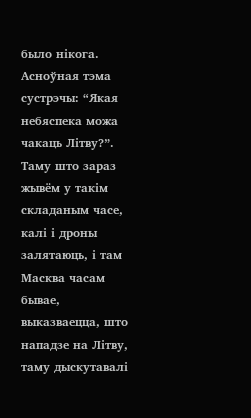было нікога.
Асноўная тэма сустрэчы: “Якая небяспека можа чакаць Літву?”. Таму што зараз жывём у такім складаным часе, калі і дроны залятаюць, і там Масква часам бывае, выказваецца, што нападзе на Літву, таму дыскутавалі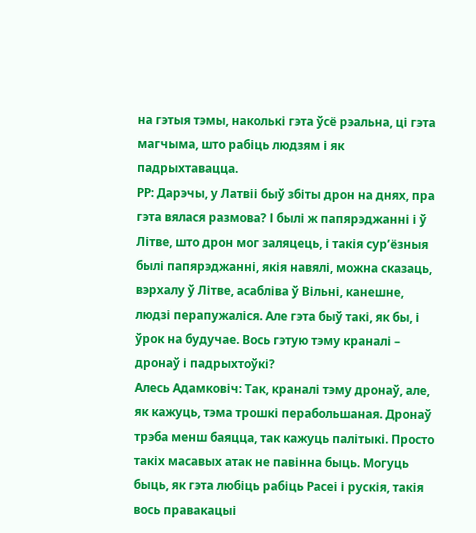на гэтыя тэмы, наколькі гэта ўсё рэальна, ці гэта магчыма, што рабіць людзям і як падрыхтавацца.
РР: Дарэчы, у Латвіі быў збіты дрон на днях, пра гэта вялася размова? І былі ж папярэджанні і ў Літве, што дрон мог заляцець, і такія сур’ёзныя былі папярэджанні, якія навялі, можна сказаць, вэрхалу ў Літве, асабліва ў Вільні, канешне, людзі перапужаліся. Але гэта быў такі, як бы, і ўрок на будучае. Вось гэтую тэму краналі – дронаў і падрыхтоўкі?
Алесь Адамковіч: Так, краналі тэму дронаў, але, як кажуць, тэма трошкі перабольшаная. Дронаў трэба менш баяцца, так кажуць палітыкі. Просто такіх масавых атак не павінна быць. Могуць быць, як гэта любіць рабіць Расеі і рускія, такія вось правакацыі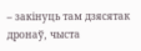– закінуць там дзясятак дронаў, чыста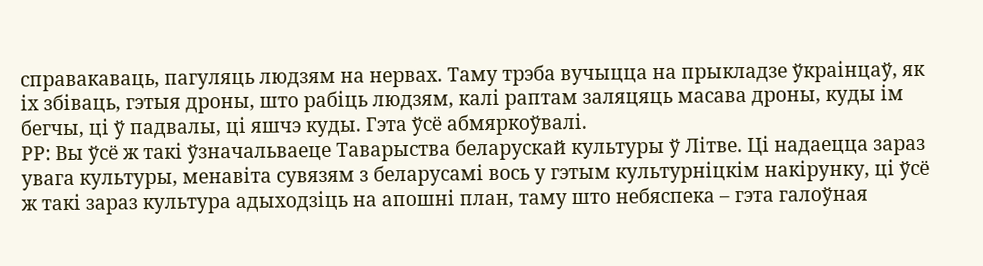справакаваць, пагуляць людзям на нервах. Таму трэба вучыцца на прыкладзе ўкраінцаў, як іх збіваць, гэтыя дроны, што рабіць людзям, калі раптам заляцяць масава дроны, куды ім бегчы, ці ў падвалы, ці яшчэ куды. Гэта ўсё абмяркоўвалі.
РР: Вы ўсё ж такі ўзначальваеце Таварыства беларускай культуры ў Літве. Ці надаецца зараз увага культуры, менавіта сувязям з беларусамі вось у гэтым культурніцкім накірунку, ці ўсё ж такі зараз культура адыходзіць на апошні план, таму што небяспека – гэта галоўная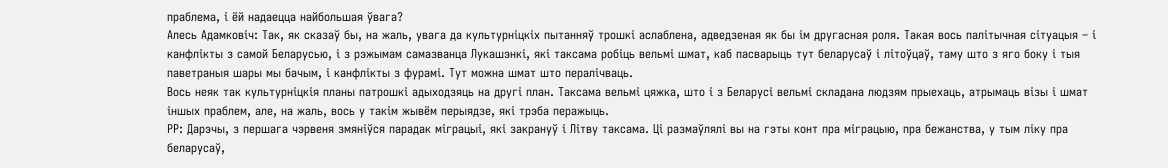праблема, і ёй надаецца найбольшая ўвага?
Алесь Адамковіч: Так, як сказаў бы, на жаль, увага да культурніцкіх пытанняў трошкі аслаблена, адведзеная як бы ім другасная роля. Такая вось палітычная сітуацыя – і канфлікты з самой Беларусью, і з рэжымам самазванца Лукашэнкі, які таксама робіць вельмі шмат, каб пасварыць тут беларусаў і літоўцаў, таму што з яго боку і тыя паветраныя шары мы бачым, і канфлікты з фурамі. Тут можна шмат што пералічваць.
Вось неяк так культурніцкія планы патрошкі адыходзяць на другі план. Таксама вельмі цяжка, што і з Беларусі вельмі складана людзям прыехаць, атрымаць візы і шмат іншых праблем, але, на жаль, вось у такім жывём перыядзе, які трэба перажыць.
РР: Дарэчы, з першага чэрвеня змяніўся парадак міграцыі, які закрануў і Літву таксама. Ці размаўлялі вы на гэты конт пра міграцыю, пра бежанства, у тым ліку пра беларусаў,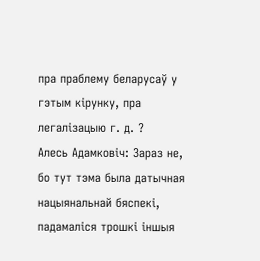пра праблему беларусаў у гэтым кірунку, пра легалізацыю г. д. ?
Алесь Адамковіч: Зараз не, бо тут тэма была датычная нацыянальнай бяспекі, падамаліся трошкі іншыя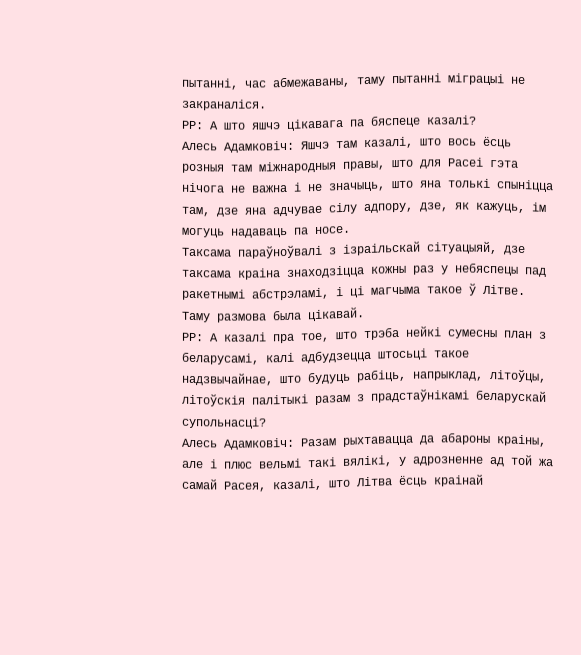пытанні, час абмежаваны, таму пытанні міграцыі не закраналіся.
РР: А што яшчэ цікавага па бяспеце казалі?
Алесь Адамковіч: Яшчэ там казалі, што вось ёсць розныя там міжнародныя правы, што для Расеі гэта нічога не важна і не значыць, што яна толькі спыніцца там, дзе яна адчувае сілу адпору, дзе, як кажуць, ім могуць надаваць па носе.
Таксама параўноўвалі з ізраільскай сітуацыяй, дзе таксама краіна знаходзіцца кожны раз у небяспецы пад ракетнымі абстрэламі, і ці магчыма такое ў Літве. Таму размова была цікавай.
РР: А казалі пра тое, што трэба нейкі сумесны план з беларусамі, калі адбудзецца штосьці такое надзвычайнае, што будуць рабіць, напрыклад, літоўцы, літоўскія палітыкі разам з прадстаўнікамі беларускай супольнасці?
Алесь Адамковіч: Разам рыхтавацца да абароны краіны, але і плюс вельмі такі вялікі, у адрозненне ад той жа самай Расея, казалі, што Літва ёсць краінай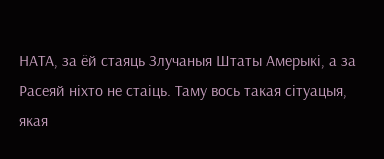НАТА, за ёй стаяць Злучаныя Штаты Амерыкі, а за Расеяй ніхто не стаіць. Таму вось такая сітуацыя, якая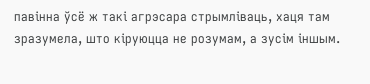павінна ўсё ж такі агрэсара стрымліваць, хаця там зразумела, што кіруюцца не розумам, а зусім іншым.